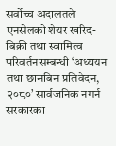सर्वोच्च अदालतले एनसेलको शेयर खरिद-बिक्री तथा स्वामित्व परिवर्तनसम्बन्धी ‘अध्ययन तथा छानबिन प्रतिवेदन, २०८०’ सार्वजनिक नगर्न सरकारका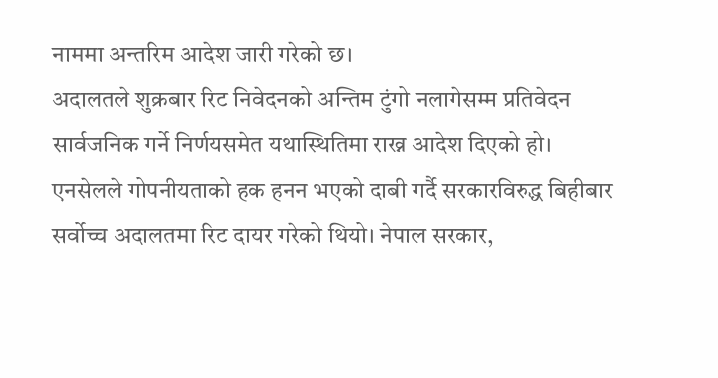नाममा अन्तरिम आदेश जारी गरेको छ।
अदालतले शुक्रबार रिट निवेदनको अन्तिम टुंगो नलागेसम्म प्रतिवेदन सार्वजनिक गर्ने निर्णयसमेत यथास्थितिमा राख्न आदेश दिएको हो। एनसेलले गोपनीयताको हक हनन भएको दाबी गर्दै सरकारविरुद्ध बिहीबार सर्वोच्च अदालतमा रिट दायर गरेको थियो। नेपाल सरकार,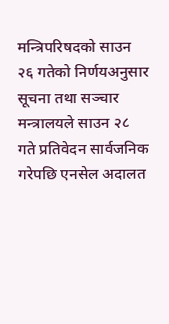मन्त्रिपरिषदको साउन २६ गतेको निर्णयअनुसार सूचना तथा सञ्चार मन्त्रालयले साउन २८ गते प्रतिवेदन सार्वजनिक गरेपछि एनसेल अदालत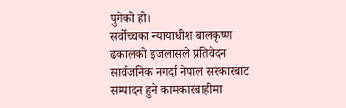पुगेको हो।
सर्वोच्चका न्यायाधीश बालकृष्ण ढकालको इजलासले प्रतिवेदन सार्वजनिक नगर्दा नेपाल सरकारबाट सम्पादन हुने कामकारबाहीमा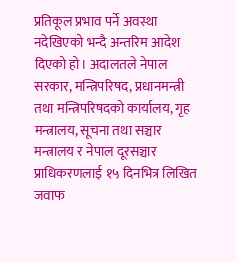प्रतिकूल प्रभाव पर्ने अवस्था नदेखिएको भन्दै अन्तरिम आदेश दिएको हो। अदालतले नेपाल सरकार, मन्त्रिपरिषद, प्रधानमन्त्री तथा मन्त्रिपरिषदको कार्यालय, गृह मन्त्रालय, सूचना तथा सञ्चार मन्त्रालय र नेपाल दूरसञ्चार प्राधिकरणलाई १५ दिनभित्र लिखित जवाफ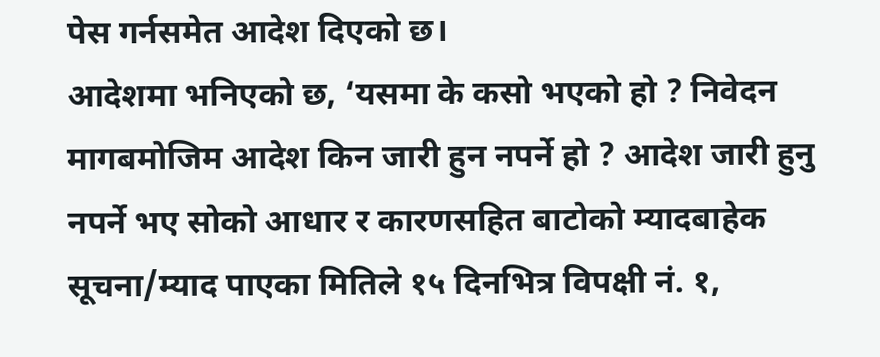पेस गर्नसमेत आदेश दिएको छ।
आदेशमा भनिएको छ, ‘यसमा के कसो भएको हो ? निवेदन मागबमोजिम आदेश किन जारी हुन नपर्ने हो ? आदेश जारी हुनु नपर्ने भए सोको आधार र कारणसहित बाटोको म्यादबाहेक सूचना/म्याद पाएका मितिले १५ दिनभित्र विपक्षी नं. १,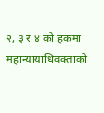२, ३ र ४ को हकमा महान्यायाधिवक्ताको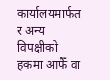कार्यालयमार्फत र अन्य विपक्षीको हकमा आफैँ वा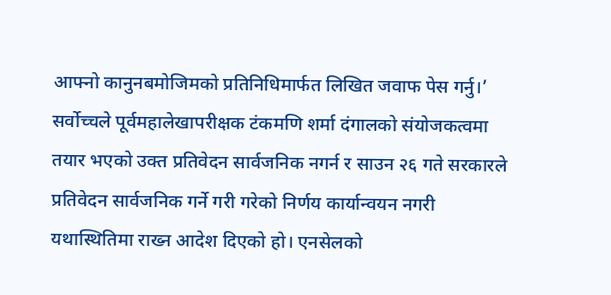आफ्नो कानुनबमोजिमको प्रतिनिधिमार्फत लिखित जवाफ पेस गर्नु।’
सर्वोच्चले पूर्वमहालेखापरीक्षक टंकमणि शर्मा दंगालको संयोजकत्वमा तयार भएको उक्त प्रतिवेदन सार्वजनिक नगर्न र साउन २६ गते सरकारले प्रतिवेदन सार्वजनिक गर्ने गरी गरेको निर्णय कार्यान्वयन नगरी यथास्थितिमा राख्न आदेश दिएको हो। एनसेलको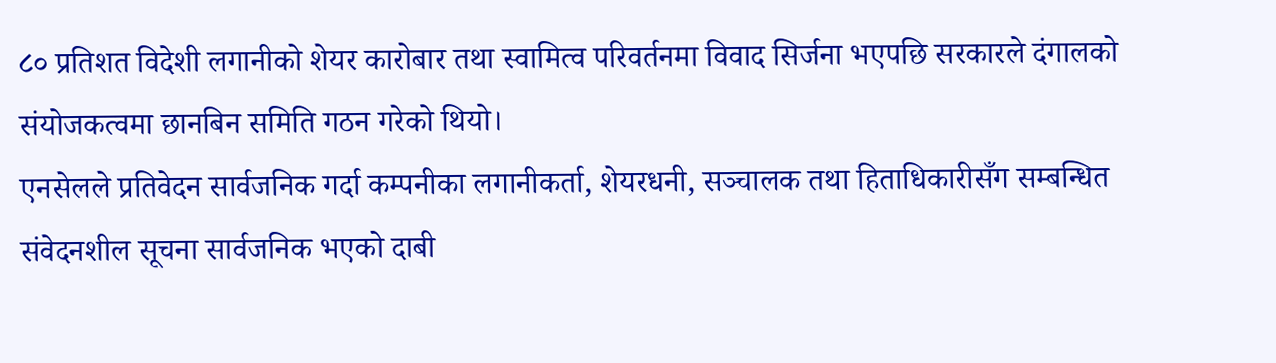८० प्रतिशत विदेशी लगानीको शेयर कारोबार तथा स्वामित्व परिवर्तनमा विवाद सिर्जना भएपछि सरकारले दंगालको संयोजकत्वमा छानबिन समिति गठन गरेको थियो।
एनसेलले प्रतिवेदन सार्वजनिक गर्दा कम्पनीका लगानीकर्ता, शेयरधनी, सञ्चालक तथा हिताधिकारीसँग सम्बन्धित संवेदनशील सूचना सार्वजनिक भएको दाबी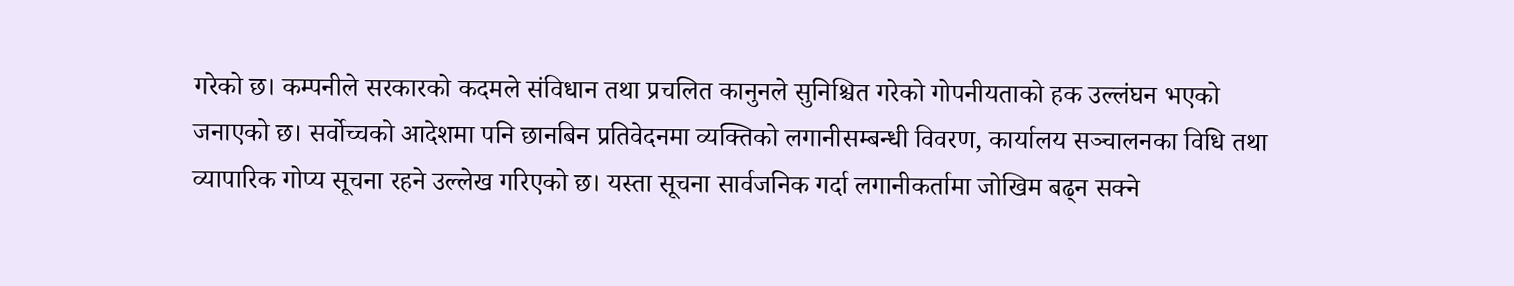गरेको छ। कम्पनीले सरकारको कदमले संविधान तथा प्रचलित कानुनले सुनिश्चित गरेको गोपनीयताको हक उल्लंघन भएको जनाएको छ। सर्वोच्चको आदेशमा पनि छानबिन प्रतिवेदनमा व्यक्तिको लगानीसम्बन्धी विवरण, कार्यालय सञ्चालनका विधि तथा व्यापारिक गोप्य सूचना रहने उल्लेख गरिएको छ। यस्ता सूचना सार्वजनिक गर्दा लगानीकर्तामा जोखिम बढ्न सक्ने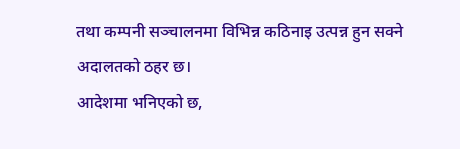तथा कम्पनी सञ्चालनमा विभिन्न कठिनाइ उत्पन्न हुन सक्ने अदालतको ठहर छ।
आदेशमा भनिएको छ,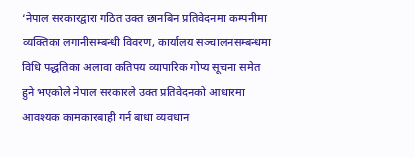‘नेपाल सरकारद्वारा गठित उक्त छानबिन प्रतिवेदनमा कम्पनीमा व्यक्तिका लगानीसम्बन्धी विवरण, कार्यालय सञ्चालनसम्बन्धमा विधि पद्धतिका अलावा कतिपय व्यापारिक गोप्य सूचना समेत हुने भएकोले नेपाल सरकारले उक्त प्रतिवेदनको आधारमा आवश्यक कामकारबाही गर्न बाधा व्यवधान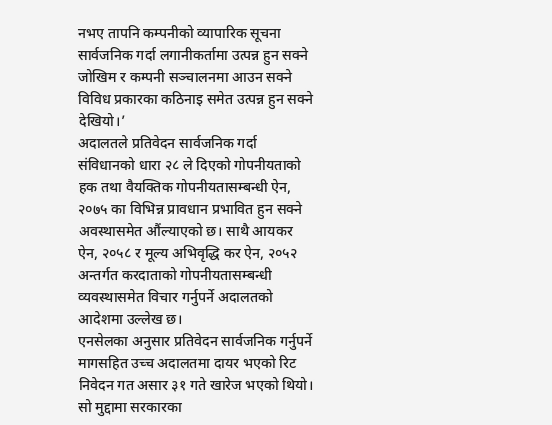नभए तापनि कम्पनीको व्यापारिक सूचना सार्वजनिक गर्दा लगानीकर्तामा उत्पन्न हुन सक्ने जोखिम र कम्पनी सञ्चालनमा आउन सक्ने विविध प्रकारका कठिनाइ समेत उत्पन्न हुन सक्ने देखियो।’
अदालतले प्रतिवेदन सार्वजनिक गर्दा संविधानको धारा २८ ले दिएको गोपनीयताको हक तथा वैयक्तिक गोपनीयतासम्बन्धी ऐन, २०७५ का विभिन्न प्रावधान प्रभावित हुन सक्ने अवस्थासमेत औंल्याएको छ। साथै आयकर ऐन, २०५८ र मूल्य अभिवृद्धि कर ऐन, २०५२ अन्तर्गत करदाताको गोपनीयतासम्बन्धी व्यवस्थासमेत विचार गर्नुपर्ने अदालतको आदेशमा उल्लेख छ।
एनसेलका अनुसार प्रतिवेदन सार्वजनिक गर्नुपर्ने मागसहित उच्च अदालतमा दायर भएको रिट निवेदन गत असार ३१ गते खारेज भएको थियो। सो मुद्दामा सरकारका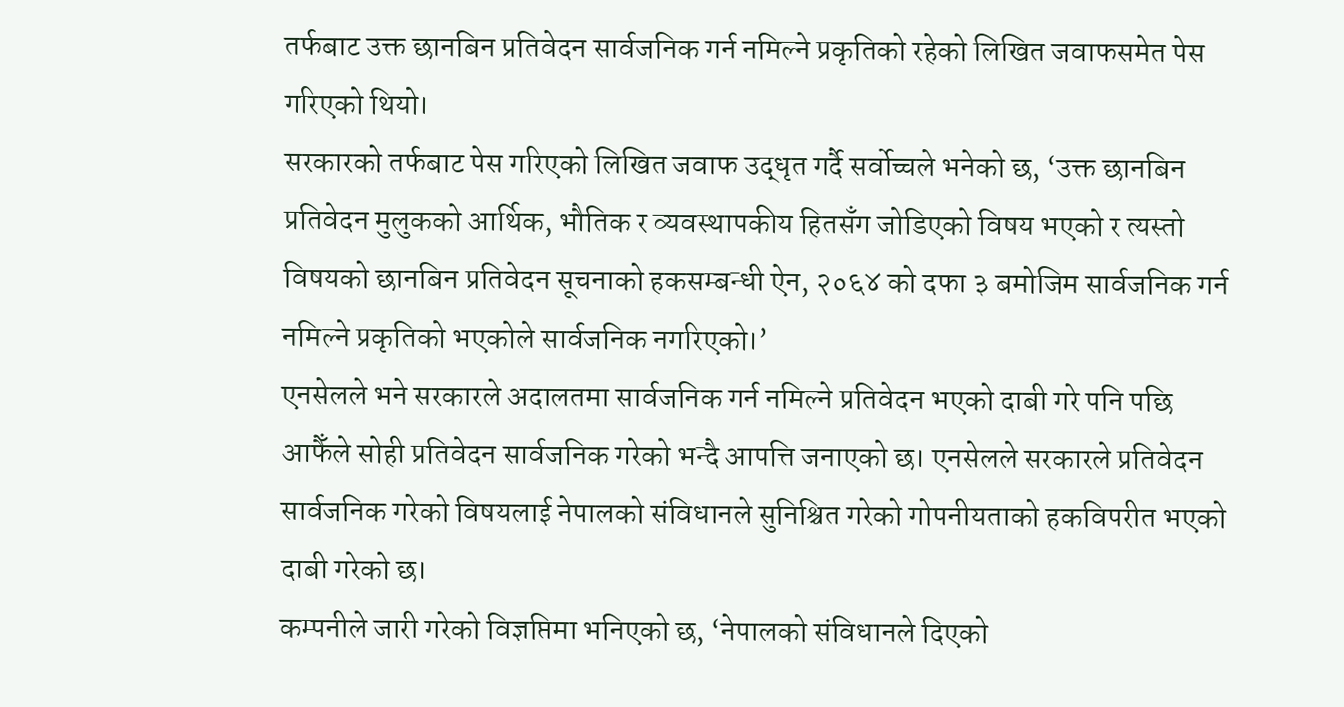तर्फबाट उक्त छानबिन प्रतिवेदन सार्वजनिक गर्न नमिल्ने प्रकृतिको रहेको लिखित जवाफसमेत पेस गरिएको थियो।
सरकारको तर्फबाट पेस गरिएको लिखित जवाफ उद्धृत गर्दै सर्वोच्चले भनेको छ, ‘उक्त छानबिन प्रतिवेदन मुलुकको आर्थिक, भौतिक र व्यवस्थापकीय हितसँग जोडिएको विषय भएको र त्यस्तो विषयको छानबिन प्रतिवेदन सूचनाको हकसम्बन्धी ऐन, २०६४ को दफा ३ बमोजिम सार्वजनिक गर्न नमिल्ने प्रकृतिको भएकोले सार्वजनिक नगरिएको।’
एनसेलले भने सरकारले अदालतमा सार्वजनिक गर्न नमिल्ने प्रतिवेदन भएको दाबी गरे पनि पछि आफैँले सोही प्रतिवेदन सार्वजनिक गरेको भन्दै आपत्ति जनाएको छ। एनसेलले सरकारले प्रतिवेदन सार्वजनिक गरेको विषयलाई नेपालको संविधानले सुनिश्चित गरेको गोपनीयताको हकविपरीत भएको दाबी गरेको छ।
कम्पनीले जारी गरेको विज्ञप्तिमा भनिएको छ, ‘नेपालको संविधानले दिएको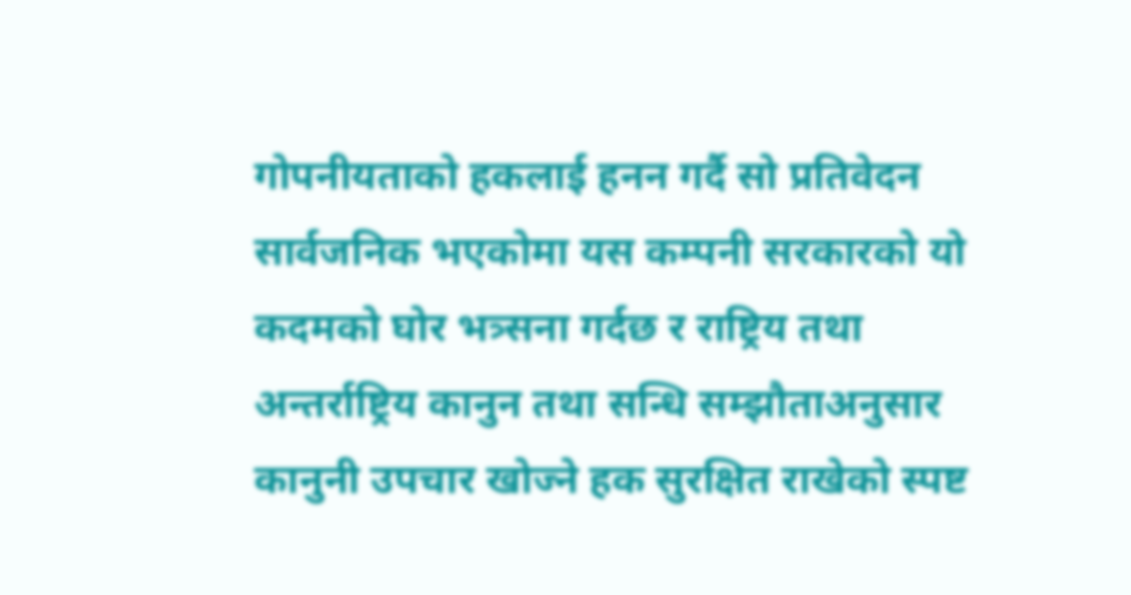गोपनीयताको हकलाई हनन गर्दै सो प्रतिवेदन सार्वजनिक भएकोमा यस कम्पनी सरकारको यो कदमको घोर भत्र्सना गर्दछ र राष्ट्रिय तथा अन्तर्राष्ट्रिय कानुन तथा सन्धि सम्झौताअनुसार कानुनी उपचार खोज्ने हक सुरक्षित राखेको स्पष्ट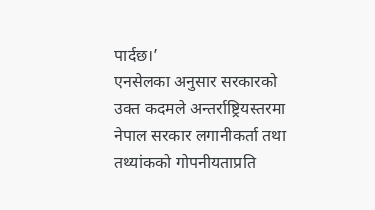पार्दछ।’
एनसेलका अनुसार सरकारको उक्त कदमले अन्तर्राष्ट्रियस्तरमा नेपाल सरकार लगानीकर्ता तथा तथ्यांकको गोपनीयताप्रति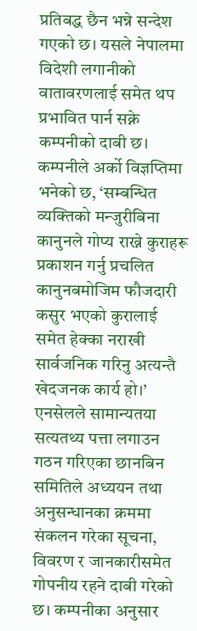प्रतिबद्ध छैन भन्ने सन्देश गएको छ। यसले नेपालमा विदेशी लगानीको वातावरणलाई समेत थप प्रभावित पार्न सक्ने कम्पनीको दाबी छ।
कम्पनीले अर्को विज्ञप्तिमा भनेको छ, ‘सम्बन्धित व्यक्तिको मन्जुरीबिना कानुनले गोप्य राख्ने कुराहरू प्रकाशन गर्नु प्रचलित कानुनबमोजिम फौजदारी कसुर भएको कुरालाई समेत हेक्का नराखी सार्वजनिक गरिनु अत्यन्तै खेदजनक कार्य हो।’
एनसेलले सामान्यतया सत्यतथ्य पत्ता लगाउन गठन गरिएका छानबिन समितिले अध्ययन तथा अनुसन्धानका क्रममा संकलन गरेका सूचना, विवरण र जानकारीसमेत गोपनीय रहने दाबी गरेको छ। कम्पनीका अनुसार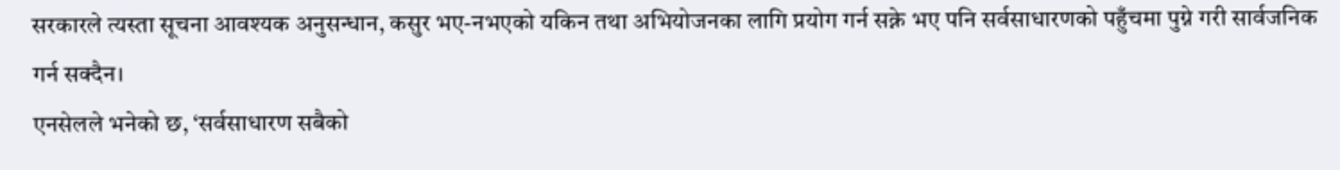सरकारले त्यस्ता सूचना आवश्यक अनुसन्धान, कसुर भए-नभएको यकिन तथा अभियोजनका लागि प्रयोग गर्न सक्ने भए पनि सर्वसाधारणको पहुँचमा पुग्ने गरी सार्वजनिक गर्न सक्दैन।
एनसेलले भनेको छ, ‘सर्वसाधारण सबैको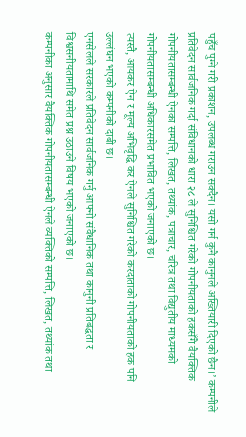पहुँच पुग्ने गरी प्रकाशन, उपलब्ध गराउन सक्दैन। यसो गर्न कुनै कानुनले अख्तियारी दिएको छैन।’ कम्पनीले प्रतिवेदन सार्वजनिक गर्दा संविधानको धारा २८ ले सुनिश्चित गरेको गोपनीयताको हकसँगै वैयक्तिक गोपनीयतासम्बन्धी ऐनका सम्पत्ति, लिखत, तथ्यांक, पत्राचार, चरित्र तथा विद्युतीय माध्यमको गोपनीयतासम्बन्धी अधिकारसमेत प्रभावित भएको जनाएको छ।
त्यस्तै, आयकर ऐन र मूल्य अभिवृद्धि कर ऐनले सुनिश्चित गरेको करदाताको गोपनीयताको हक पनि उल्लंघन भएको कम्पनीको दाबी छ।
एनसेलले सरकारले प्रतिवेदन सार्वजनिक गर्नु आफ्नो संवैधानिक तथा कानुनी प्रतिबद्धता र विश्वसनीयतामाथि समेत प्रश्न उठाउने विषय भएको जनाएको छ।
कम्पनीका अनुसार वैयक्तिक गोपनीयतासम्बन्धी ऐनले व्यक्तिको सम्पत्ति, लिखत, तथ्यांक तथा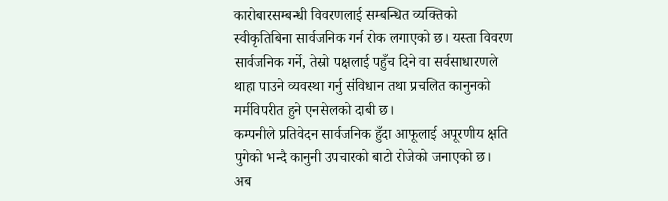कारोबारसम्बन्धी विवरणलाई सम्बन्धित व्यक्तिको स्वीकृतिबिना सार्वजनिक गर्न रोक लगाएको छ। यस्ता विवरण सार्वजनिक गर्ने, तेस्रो पक्षलाई पहुँच दिने वा सर्वसाधारणले थाहा पाउने व्यवस्था गर्नु संविधान तथा प्रचलित कानुनको मर्मविपरीत हुने एनसेलको दाबी छ।
कम्पनीले प्रतिवेदन सार्वजनिक हुँदा आफूलाई अपूरणीय क्षति पुगेको भन्दै कानुनी उपचारको बाटो रोजेको जनाएको छ।
अब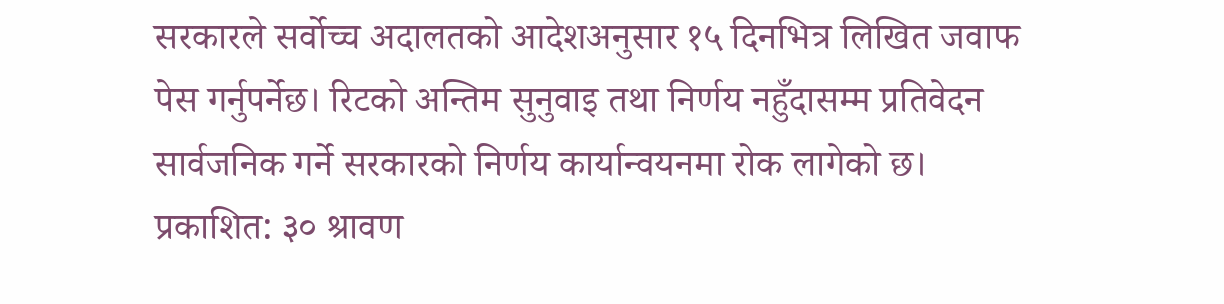सरकारले सर्वोच्च अदालतको आदेशअनुसार १५ दिनभित्र लिखित जवाफ पेस गर्नुपर्नेछ। रिटको अन्तिम सुनुवाइ तथा निर्णय नहुँदासम्म प्रतिवेदन सार्वजनिक गर्ने सरकारको निर्णय कार्यान्वयनमा रोक लागेको छ।
प्रकाशित: ३० श्रावण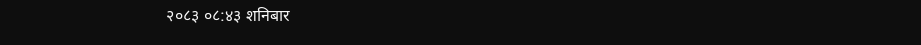२०८३ ०८:४३ शनिबार